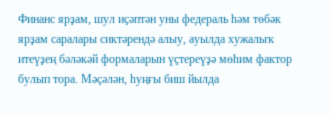Финанс ярҙам, шул иҫәптән уны федераль һәм төбәк ярҙам саралары сиктәрендә алыу, ауылда хужалыҡ итеүҙең бәләкәй формаларын үҫтереүҙә мөһим фактор булып тора. Мәҫәлән, һуңғы биш йылда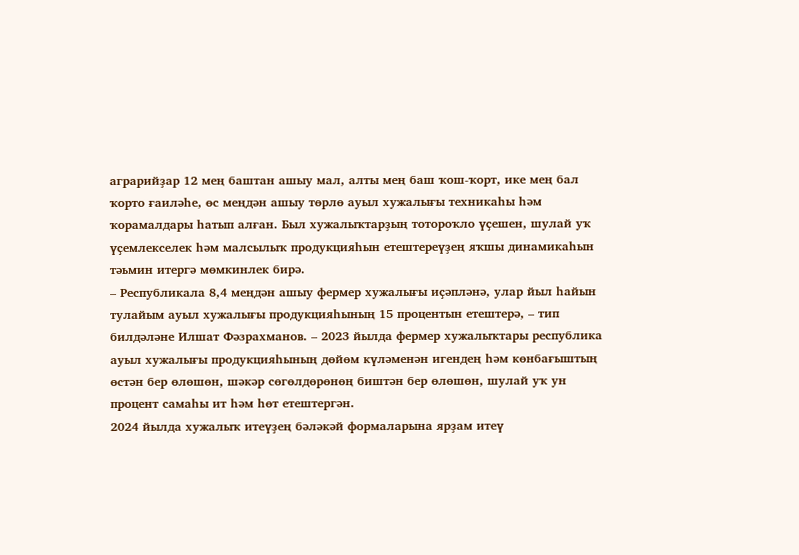аграрийҙар 12 мең баштан ашыу мал, алты мең баш ҡош-ҡорт, ике мең бал ҡорто ғаиләһе, өс меңдән ашыу төрлө ауыл хужалығы техникаһы һәм ҡорамалдары һатып алған. Был хужалыҡтарҙың тотороҡло үҫешен, шулай уҡ үҫемлекселек һәм малсылыҡ продукцияһын етештереүҙең яҡшы динамикаһын тәьмин итергә мөмкинлек бирә.
– Республикала 8,4 меңдән ашыу фермер хужалығы иҫәпләнә, улар йыл һайын тулайым ауыл хужалығы продукцияһының 15 процентын етештерә, – тип билдәләне Илшат Фәзрахманов. – 2023 йылда фермер хужалыҡтары республика ауыл хужалығы продукцияһының дөйөм күләменән игендең һәм көнбағыштың өстән бер өлөшөн, шәкәр сөгөлдөрөнөң биштән бер өлөшөн, шулай уҡ ун процент самаһы ит һәм һөт етештергән.
2024 йылда хужалыҡ итеүҙең бәләкәй формаларына ярҙам итеү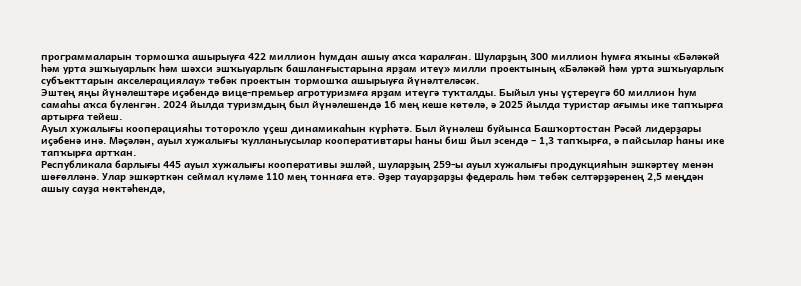программаларын тормошҡа ашырыуға 422 миллион һумдан ашыу аҡса ҡаралған. Шуларҙың 300 миллион һумға яҡыны «Бәләкәй һәм урта эшҡыуарлыҡ һәм шәхси эшҡыуарлыҡ башланғыстарына ярҙам итеү» милли проектының «Бәләкәй һәм урта эшҡыуарлыҡ субъекттарын акселерациялау» төбәк проектын тормошҡа ашырыуға йүнәлтеләсәк.
Эштең яңы йүнәлештәре иҫәбендә вице-премьер агротуризмға ярҙам итеүгә туҡталды. Быйыл уны үҫтереүгә 60 миллион һум самаһы аҡса бүленгән. 2024 йылда туризмдың был йүнәлешендә 16 мең кеше көтөлә, ә 2025 йылда туристар ағымы ике тапҡырға артырға тейеш.
Ауыл хужалығы кооперацияһы тотороҡло үҫеш динамикаһын күрһәтә. Был йүнәлеш буйынса Башҡортостан Рәсәй лидерҙары иҫәбенә инә. Мәҫәлән, ауыл хужалығы ҡулланыусылар кооперативтары һаны биш йыл эсендә – 1,3 тапҡырға, ә пайсылар һаны ике тапҡырға артҡан.
Республикала барлығы 445 ауыл хужалығы кооперативы эшләй, шуларҙың 259-ы ауыл хужалығы продукцияһын эшкәртеү менән шөғөлләнә. Улар эшкәрткән сеймал күләме 110 мең тоннаға етә. Әҙер тауарҙарҙы федераль һәм төбәк селтәрҙәренең 2,5 меңдән ашыу сауҙа нөктәһендә,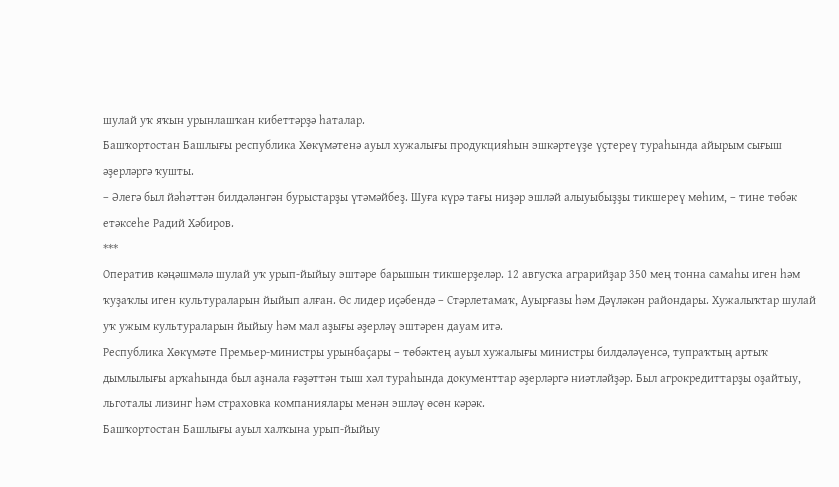шулай уҡ яҡын урынлашҡан кибеттәрҙә һаталар.
Башҡортостан Башлығы республика Хөкүмәтенә ауыл хужалығы продукцияһын эшкәртеүҙе үҫтереү тураһында айырым сығыш әҙерләргә ҡушты.
– Әлегә был йәһәттән билдәләнгән бурыстарҙы үтәмәйбеҙ. Шуға күрә тағы ниҙәр эшләй алыуыбыҙҙы тикшереү мөһим, – тине төбәк етәксеһе Радий Хәбиров.
***
Оператив кәңәшмәлә шулай уҡ урып-йыйыу эштәре барышын тикшерҙеләр. 12 авгусҡа аграрийҙар 350 мең тонна самаһы иген һәм ҡуҙаҡлы иген культураларын йыйып алған. Өс лидер иҫәбендә – Стәрлетамаҡ, Ауырғазы һәм Дәүләкән райондары. Хужалыҡтар шулай уҡ ужым культураларын йыйыу һәм мал аҙығы әҙерләү эштәрен дауам итә.
Республика Хөкүмәте Премьер-министры урынбаҫары – төбәктең ауыл хужалығы министры билдәләүенсә, тупраҡтың артыҡ дымлылығы арҡаһында был аҙнала ғәҙәттән тыш хәл тураһында документтар әҙерләргә ниәтләйҙәр. Был агрокредиттарҙы оҙайтыу, льготалы лизинг һәм страховка компаниялары менән эшләү өсөн кәрәк.
Башҡортостан Башлығы ауыл халҡына урып-йыйыу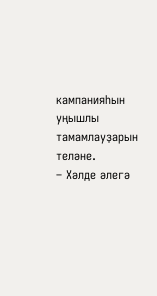кампанияһын уңышлы тамамлауҙарын теләне.
– Хәлде әлегә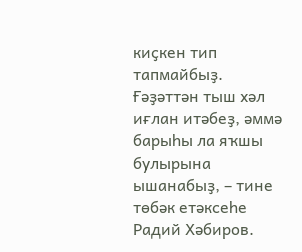киҫкен тип тапмайбыҙ. Ғәҙәттән тыш хәл иғлан итәбеҙ, әммә барыһы ла яҡшы булырына ышанабыҙ, – тине төбәк етәксеһе Радий Хәбиров.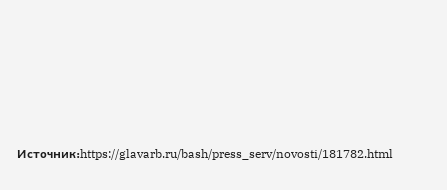Источник:https://glavarb.ru/bash/press_serv/novosti/181782.html